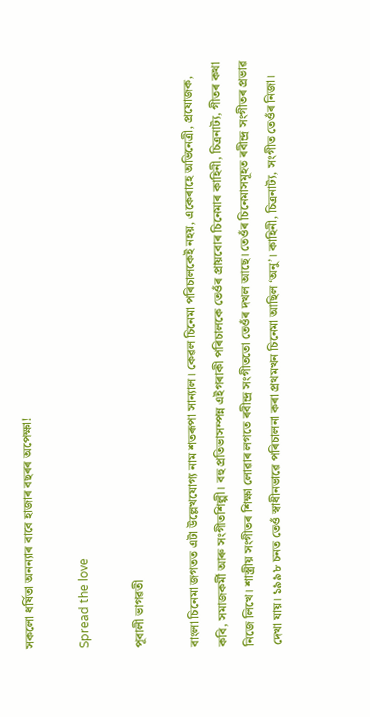সকলো ধৰ্ষিতা অনন্যাৰ বাবে হাজাৰ বছৰৰ অপেক্ষা!

Spread the love

পূবালী ভাগৱতী

বাংলা চিনেমা জগতত এটা উল্লেখযোগ্য নাম শতৰূপা সান্যাল। কেৱল চিনেমা পৰিচালকেই নহয়, একেৰাহে অভিনেত্ৰী, প্ৰযোজক, কবি, সমাজকৰ্মী আৰু সংগীতশিল্পী। বহু প্ৰতিভাসম্পন্ন এইগৰাকী পৰিচালকে তেওঁৰ প্ৰায়বোৰ চিনেমাৰ কাহিনী, চিত্ৰনাট্য, গীতৰ কথা নিজে লিখে। শাস্ত্ৰীয় সংগীতৰ শিক্ষা লোৱাৰ লগতে ৰবীন্দ্ৰ সংগীততো তেওঁৰ দখল আছে। তেওঁৰ চিনেমাসমূহত ৰবীন্দ্ৰ সংগীতৰ প্ৰভাৱ দেখা যায়। ১৯৯৮ চনত তেওঁ স্বাধীনভাৱে পৰিচালনা কৰা প্ৰথমখন চিনেমা আছিল ‘অনু’। কাহিনী, চিত্ৰনাট্য, সংগীত তেওঁৰ নিজা।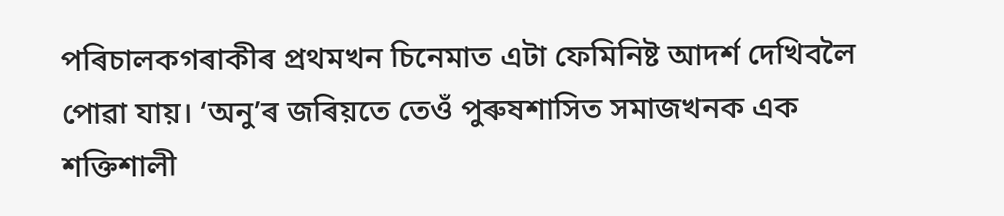পৰিচালকগৰাকীৰ প্ৰথমখন চিনেমাত এটা ফেমিনিষ্ট আদৰ্শ দেখিবলৈ পোৱা যায়। ‘অনু’ৰ জৰিয়তে তেওঁ পুৰুষশাসিত সমাজখনক এক শক্তিশালী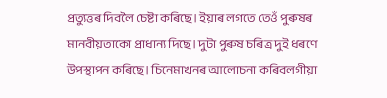প্ৰত্যুত্তৰ দিবলৈ চেষ্টা কৰিছে। ইয়াৰ লগতে তেওঁ পুৰুষৰ মানবীয়তাকো প্ৰাধান্য দিছে। দুটা পুৰুষ চৰিত্ৰ দুই ধৰণে উপস্থাপন কৰিছে। চিনেমাখনৰ আলোচনা কৰিবলগীয়া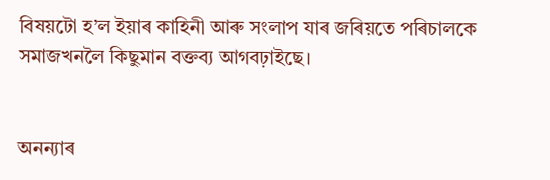বিষয়টো হ’ল ইয়াৰ কাহিনী আৰু সংলাপ যাৰ জৰিয়তে পৰিচালকে সমাজখনলৈ কিছুমান বক্তব্য আগবঢ়াইছে।


অনন্যাৰ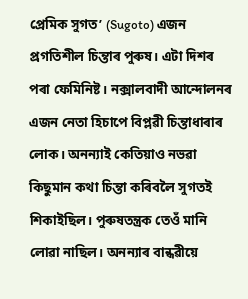প্ৰেমিক সুগত’ (Sugoto) এজন প্ৰগতিশীল চিন্তাৰ পুৰুষ। এটা দিশৰ পৰা ফেমিনিষ্ট। নক্সালবাদী আন্দোলনৰ এজন নেতা হিচাপে বিপ্লৱী চিন্তাধাৰাৰ লোক। অনন্যাই কেতিয়াও নভৱা কিছুমান কথা চিন্তা কৰিবলৈ সুগতই শিকাইছিল। পুৰুষতন্ত্ৰক তেওঁ মানি লোৱা নাছিল। অনন্যাৰ বান্ধৱীয়ে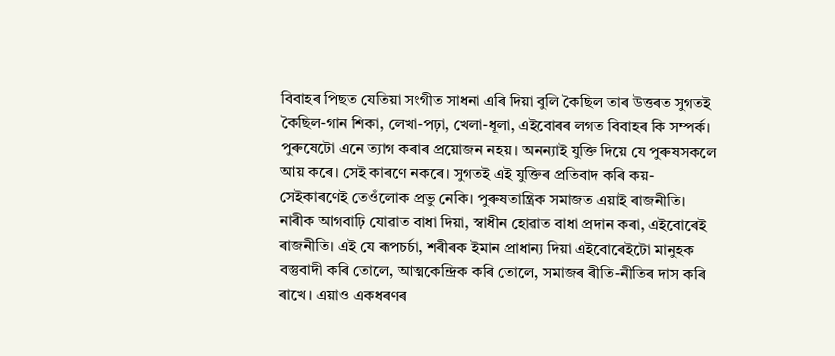বিবাহৰ পিছত যেতিয়া সংগীত সাধনা এৰি দিয়া বুলি কৈছিল তাৰ উত্তৰত সুগতই কৈছিল-গান শিকা, লেখা-পঢ়া, খেলা-ধূলা, এইবোৰৰ লগত বিবাহৰ কি সম্পৰ্ক। পুৰুষেটো এনে ত্যাগ কৰাৰ প্ৰয়োজন নহয়। অনন্যাই যুক্তি দিয়ে যে পুৰুষসকলে আয় কৰে। সেই কাৰণে নকৰে। সুগতই এই যুক্তিৰ প্ৰতিবাদ কৰি কয়-সেইকাৰণেই তেওঁলোক প্ৰভু নেকি। পুৰুষতান্ত্ৰিক সমাজত এয়াই ৰাজনীতি। নাৰীক আগবাঢ়ি যোৱাত বাধা দিয়া, স্বাধীন হোৱাত বাধা প্ৰদান কৰা, এইবোৰেই ৰাজনীতি। এই যে ৰূপচৰ্চা, শৰীৰক ইমান প্ৰাধান্য দিয়া এইবোৰেইটো মানুহক বস্তুবাদী কৰি তোলে, আত্মকেন্দ্ৰিক কৰি তোলে, সমাজৰ ৰীতি-নীতিৰ দাস কৰি ৰাখে। এয়াও একধৰণৰ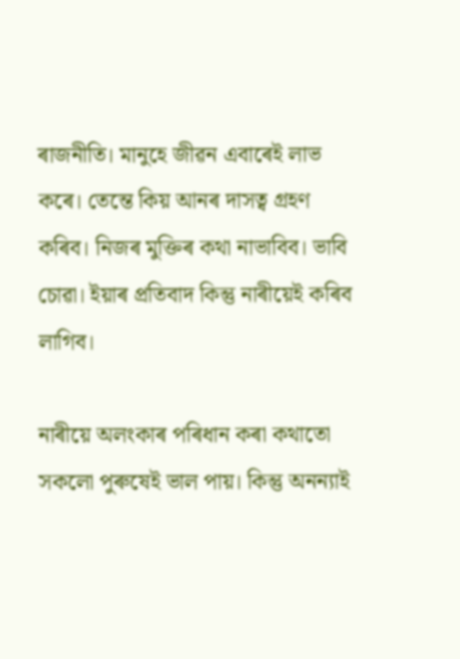ৰাজনীতি। মানুহে জীৱন এবাৰেই লাভ কৰে। তেন্তে কিয় আনৰ দাসত্ব গ্ৰহণ কৰিব। নিজৰ মুক্তিৰ কথা নাভাবিব। ভাবি চোৱা। ইয়াৰ প্ৰতিবাদ কিন্তু নাৰীয়েই কৰিব লাগিব।

নাৰীয়ে অলংকাৰ পৰিধান কৰা কথাতো সকলো পুৰুষেই ভাল পায়। কিন্তু অনন্যাই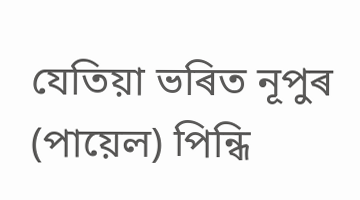যেতিয়া ভৰিত নূপুৰ (পায়েল) পিন্ধি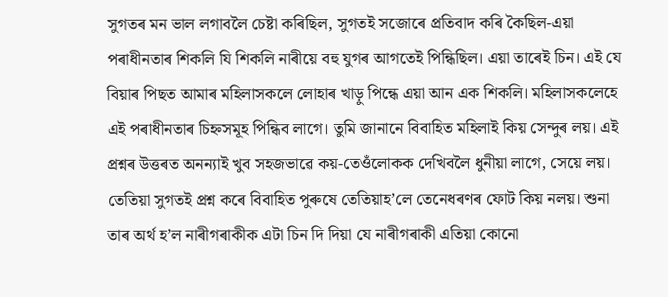সুগতৰ মন ভাল লগাবলৈ চেষ্টা কৰিছিল, সুগতই সজোৰে প্ৰতিবাদ কৰি কৈছিল-এয়া পৰাধীনতাৰ শিকলি যি শিকলি নাৰীয়ে বহু যুগৰ আগতেই পিন্ধিছিল। এয়া তাৰেই চিন। এই যে বিয়াৰ পিছত আমাৰ মহিলাসকলে লোহাৰ খাড়ু পিন্ধে এয়া আন এক শিকলি। মহিলাসকলেহে এই পৰাধীনতাৰ চিহ্নসমূহ পিন্ধিব লাগে। তুমি জানানে বিবাহিত মহিলাই কিয় সেন্দুৰ লয়। এই প্ৰশ্নৰ উত্তৰত অনন্যাই খুব সহজভাৱে কয়-তেওঁলোকক দেখিবলৈ ধুনীয়া লাগে, সেয়ে লয়। তেতিয়া সুগতই প্ৰশ্ন কৰে বিবাহিত পুৰুষে তেতিয়াহ’লে তেনেধৰণৰ ফোট কিয় নলয়। শুনা তাৰ অৰ্থ হ’ল নাৰীগৰাকীক এটা চিন দি দিয়া যে নাৰীগৰাকী এতিয়া কোনো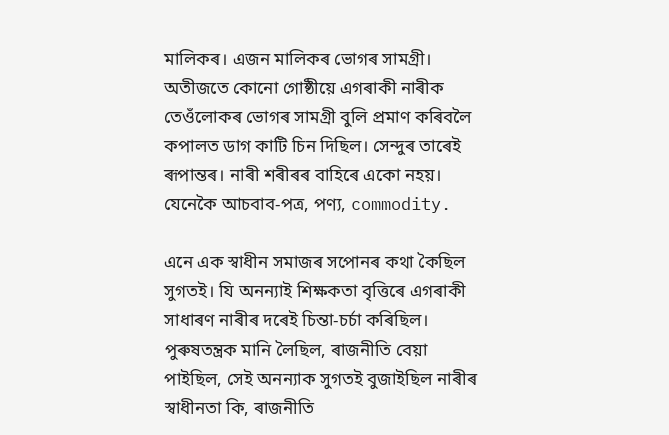মালিকৰ। এজন মালিকৰ ভোগৰ সামগ্ৰী। অতীজতে কোনো গোষ্ঠীয়ে এগৰাকী নাৰীক তেওঁলোকৰ ভোগৰ সামগ্ৰী বুলি প্ৰমাণ কৰিবলৈ কপালত ডাগ কাটি চিন দিছিল। সেন্দুৰ তাৰেই ৰূপান্তৰ। নাৰী শৰীৰৰ বাহিৰে একো নহয়। যেনেকৈ আচবাব-পত্ৰ, পণ্য, commodity.

এনে এক স্বাধীন সমাজৰ সপোনৰ কথা কৈছিল সুগতই। যি অনন্যাই শিক্ষকতা বৃত্তিৰে এগৰাকী সাধাৰণ নাৰীৰ দৰেই চিন্তা-চৰ্চা কৰিছিল। পুৰুষতন্ত্ৰক মানি লৈছিল, ৰাজনীতি বেয়া পাইছিল, সেই অনন্যাক সুগতই বুজাইছিল নাৰীৰ স্বাধীনতা কি, ৰাজনীতি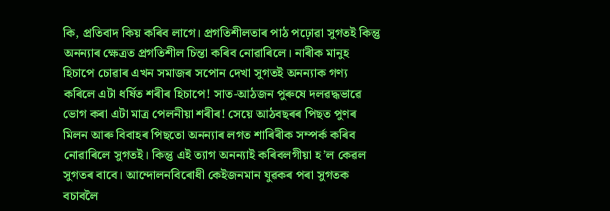কি, প্ৰতিবাদ কিয় কৰিব লাগে। প্ৰগতিশীলতাৰ পাঠ পঢ়োৱা সুগতই কিন্তু অনন্যাৰ ক্ষেত্ৰত প্ৰগতিশীল চিন্তা কৰিব নোৱাৰিলে। নাৰীক মানুহ হিচাপে চোৱাৰ এখন সমাজৰ সপোন দেখা সুগতই অনন্যাক গণ্য কৰিলে এটা ধৰ্ষিত শৰীৰ হিচাপে! সাত-আঠজন পুৰুষে দলৱদ্ধভাৱে ভোগ কৰা এটা মাত্ৰ পেলনীয়া শৰীৰ! সেয়ে আঠবছৰৰ পিছত পুণৰ মিলন আৰু বিবাহৰ পিছতো অনন্যাৰ লগত শাৰিৰীক সম্পৰ্ক কৰিব নোৱাৰিলে সুগতই। কিন্তু এই ত্যাগ অনন্যাই কৰিবলগীয়া হ’ল কেৱল সুগতৰ বাবে। আন্দোলনবিৰোধী কেইজনমান যুৱকৰ পৰা সুগতক বচাবলৈ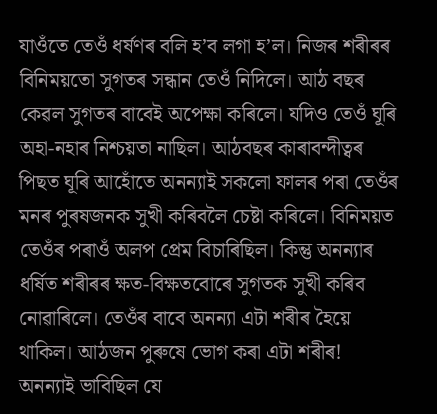যাওঁতে তেওঁ ধৰ্ষণৰ বলি হ’ব লগা হ’ল। নিজৰ শৰীৰৰ বিনিময়তো সুগতৰ সন্ধান তেওঁ নিদিলে। আঠ বছৰ কেৱল সুগতৰ বাবেই অপেক্ষা কৰিলে। যদিও তেওঁ ঘূৰি অহা-নহাৰ নিশ্চয়তা নাছিল। আঠবছৰ কাৰাবন্দীত্বৰ পিছত ঘূৰি আহোঁতে অনন্যাই সকলো ফালৰ পৰা তেওঁৰ মনৰ পুৰষজনক সুখী কৰিবলৈ চেষ্টা কৰিলে। বিনিময়ত তেওঁৰ পৰাওঁ অলপ প্ৰেম বিচাৰিছিল। কিন্তু অনন্যাৰ ধৰ্ষিত শৰীৰৰ ক্ষত-বিক্ষতবোৰে সুগতক সুখী কৰিব নোৱাৰিলে। তেওঁৰ বাবে অনন্যা এটা শৰীৰ হৈয়ে থাকিল। আঠজন পুৰুষে ভোগ কৰা এটা শৰীৰ! অনন্যাই ভাবিছিল যে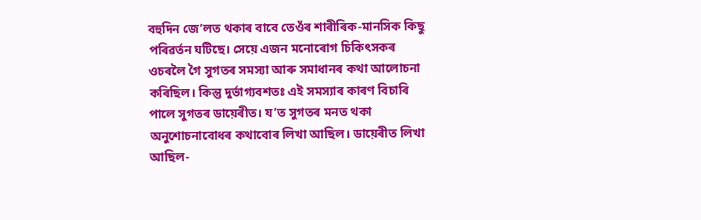বহুদিন জে’লত থকাৰ বাবে তেওঁৰ শাৰীৰিক-মানসিক কিছু পৰিৱৰ্তন ঘটিছে। সেয়ে এজন মনোৰোগ চিকিৎসকৰ ওচৰলৈ গৈ সুগতৰ সমস্যা আৰু সমাধানৰ কথা আলোচনা কৰিছিল। কিন্তু দুৰ্ভাগ্যবশতঃ এই সমস্যাৰ কাৰণ বিচাৰি পালে সুগতৰ ডায়েৰীত। য’ত সুগতৰ মনত থকা অনুশোচনাবোধৰ কথাবোৰ লিখা আছিল। ডায়েৰীত লিখা আছিল-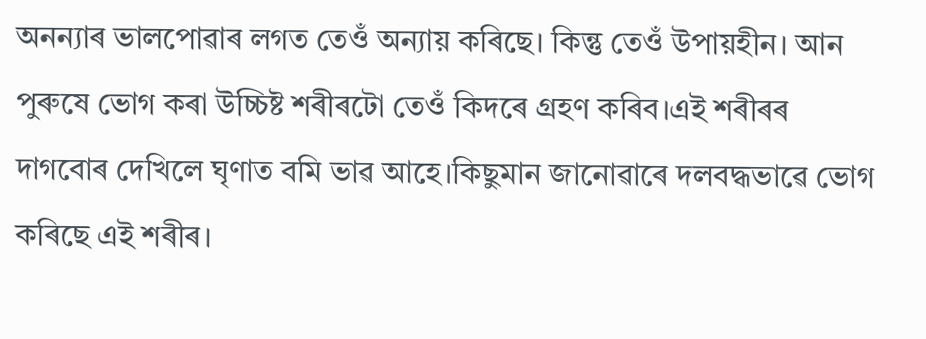অনন্যাৰ ভালপোৱাৰ লগত তেওঁ অন্যায় কৰিছে। কিন্তু তেওঁ উপায়হীন। আন পুৰুষে ভোগ কৰা উচ্চিষ্ট শৰীৰটো তেওঁ কিদৰে গ্ৰহণ কৰিব।এই শৰীৰৰ দাগবোৰ দেখিলে ঘৃণাত বমি ভাৱ আহে।কিছুমান জানোৱাৰে দলবদ্ধভাৱে ভোগ কৰিছে এই শৰীৰ।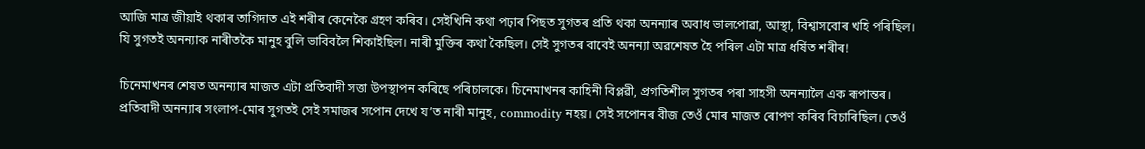আজি মাত্ৰ জীয়াই থকাৰ তাগিদাত এই শৰীৰ কেনেকৈ গ্ৰহণ কৰিব। সেইখিনি কথা পঢ়াৰ পিছত সুগতৰ প্ৰতি থকা অনন্যাৰ অবাধ ভালপোৱা, আস্থা, বিশ্বাসবোৰ খহি পৰিছিল। যি সুগতই অনন্যাক নাৰীতকৈ মানুহ বুলি ভাবিবলৈ শিকাইছিল। নাৰী মুক্তিৰ কথা কৈছিল। সেই সুগতৰ বাবেই অনন্যা অৱশেষত হৈ পৰিল এটা মাত্ৰ ধৰ্ষিত শৰীৰ!

চিনেমাখনৰ শেষত অনন্যাৰ মাজত এটা প্ৰতিবাদী সত্তা উপস্থাপন কৰিছে পৰিচালকে। চিনেমাখনৰ কাহিনী বিপ্লৱী, প্ৰগতিশীল সুগতৰ পৰা সাহসী অনন্যালৈ এক ৰূপান্তৰ। প্ৰতিবাদী অনন্যাৰ সংলাপ-মোৰ সুগতই সেই সমাজৰ সপোন দেখে য’ত নাৰী মানুহ, commodity নহয়। সেই সপোনৰ বীজ তেওঁ মোৰ মাজত ৰোপণ কৰিব বিচাৰিছিল। তেওঁ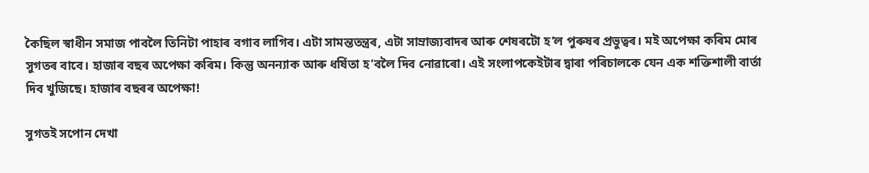কৈছিল স্বাধীন সমাজ পাবলৈ তিনিটা পাহাৰ বগাব লাগিব। এটা সামন্ততন্ত্ৰৰ, এটা সাম্ৰাজ্যবাদৰ আৰু শেষৰটো হ’ল পুৰুষৰ প্ৰভুত্বৰ। মই অপেক্ষা কৰিম মোৰ সুগতৰ বাবে। হাজাৰ বছৰ অপেক্ষা কৰিম। কিন্তু অনন্যাক আৰু ধৰ্ষিতা হ’বলৈ দিব নোৱাৰো। এই সংলাপকেইটাৰ দ্বাৰা পৰিচালকে যেন এক শক্তিশালী বাৰ্তা দিব খুজিছে। হাজাৰ বছৰৰ অপেক্ষা!

সুগতই সপোন দেখা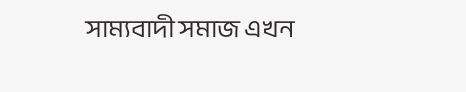সাম্যবাদী সমাজ এখন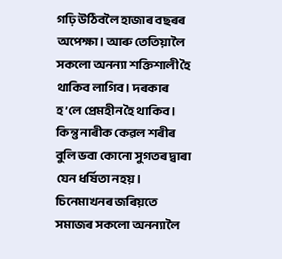গঢ়ি উঠিবলৈ হাজাৰ বছৰৰ অপেক্ষা। আৰু তেতিয়ালৈ সকলো অনন্যা শক্তিশালী হৈ থাকিব লাগিব। দৰকাৰ হ’লে প্ৰেমহীন হৈ থাকিব। কিন্তু নাৰীক কেৱল শৰীৰ বুলি ভবা কোনো সুগতৰ দ্বাৰা যেন ধৰ্ষিতা নহয়। চিনেমাখনৰ জৰিয়তে সমাজৰ সকলো অনন্যালৈ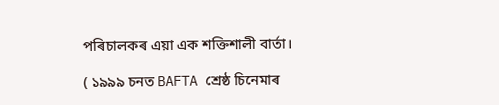পৰিচালকৰ এয়া এক শক্তিশালী বাৰ্তা।

( ১৯৯৯ চনত BAFTA শ্ৰেষ্ঠ চিনেমাৰ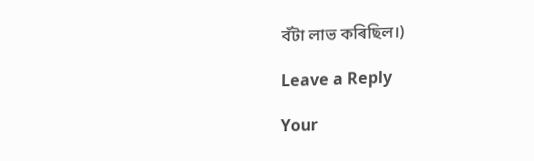বঁটা লাভ কৰিছিল।)

Leave a Reply

Your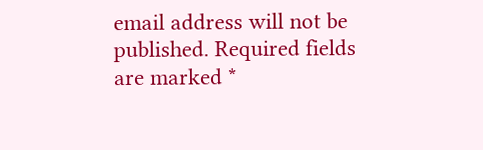email address will not be published. Required fields are marked *